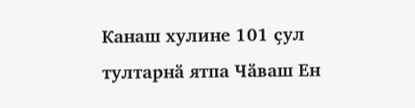Канаш хулине 101 ҫул тултарнӑ ятпа Чӑваш Ен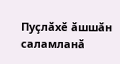Пуҫлӑхӗ ӑшшӑн саламланӑ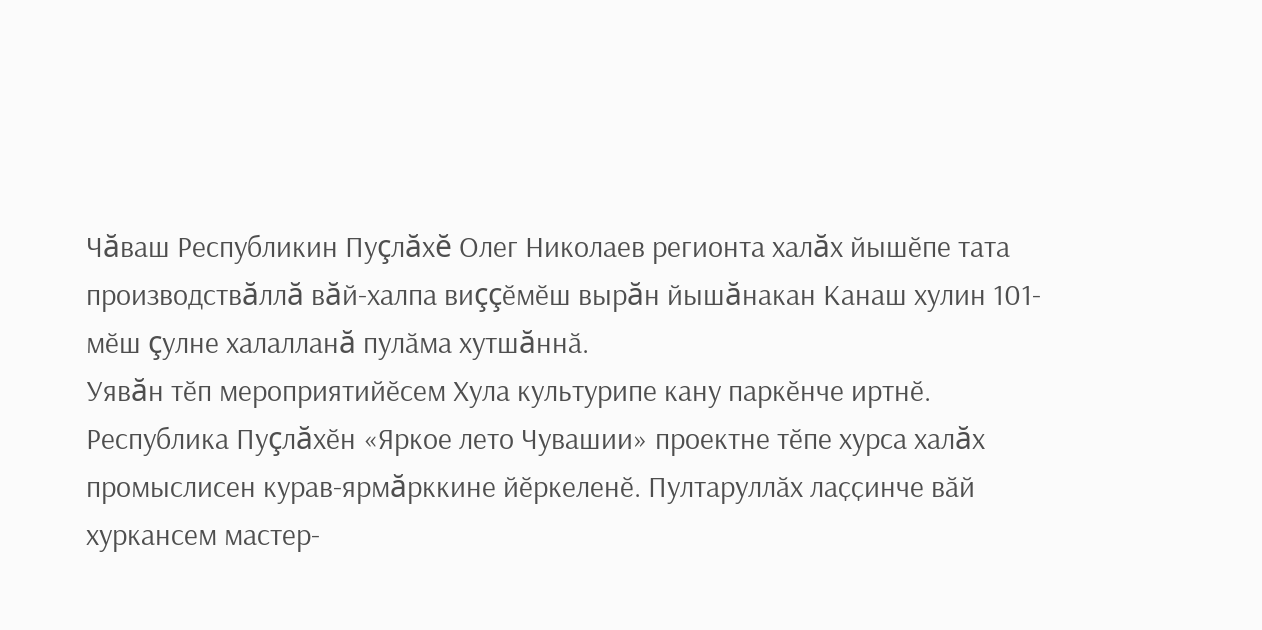Чăваш Республикин Пуçлăхĕ Олег Николаев регионта халăх йышӗпе тата производствăллă вăй-халпа виççӗмӗш вырăн йышăнакан Канаш хулин 101-мӗш çулне халалланă пулӑма хутшăннӑ.
Уявăн тӗп мероприятийӗсем Хула культурипе кану паркӗнче иртнӗ. Республика Пуçлăхӗн «Яркое лето Чувашии» проектне тӗпе хурса халăх промыслисен курав-ярмăрккине йӗркеленӗ. Пултаруллӑх лаҫҫинче вӑй хуркансем мастер-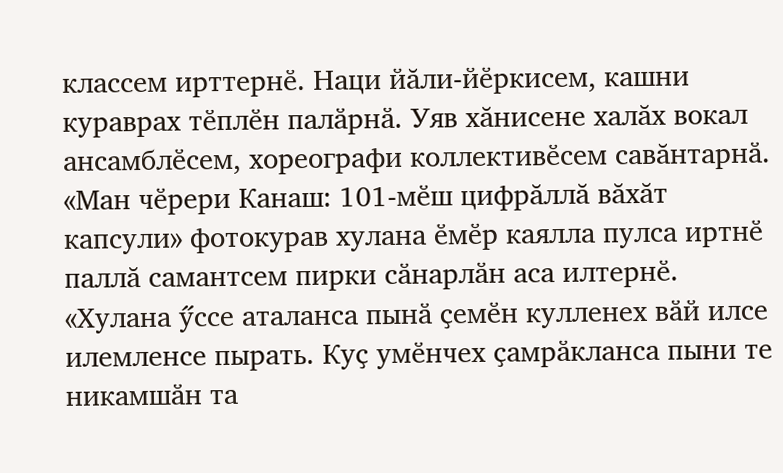классем ирттернӗ. Наци йăли-йӗркисем, кашни кураврах тӗплӗн палӑрнӑ. Уяв хăнисене халăх вокал ансамблӗсем, хореографи коллективӗсем савăнтарнӑ. «Ман чӗрери Канаш: 101-мӗш цифрăллă вăхăт капсули» фотокурав хулана ӗмӗр каялла пулса иртнӗ паллă самантсем пирки сӑнарлӑн аса илтернӗ.
«Хулана ӳссе аталанса пынӑ ҫемӗн кулленех вӑй илсе илемленсе пырать. Куҫ умӗнчех ҫамрӑкланса пыни те никамшӑн та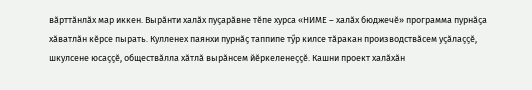вӑрттӑнлӑх мар иккен. Вырӑнти халӑх пуҫарӑвне тӗпе хурса «НИМЕ – халӑх бюджечӗ» программа пурнӑҫа хӑватлӑн кӗрсе пырать. Кулленех паянхи пурнӑҫ таппипе тӳр килсе тӑракан производствӑсем уҫӑлаҫҫӗ, шкулсене юсаҫҫӗ, обществӑлла хӑтлӑ вырӑнсем йӗркеленеҫҫӗ. Кашни проект халӑхӑн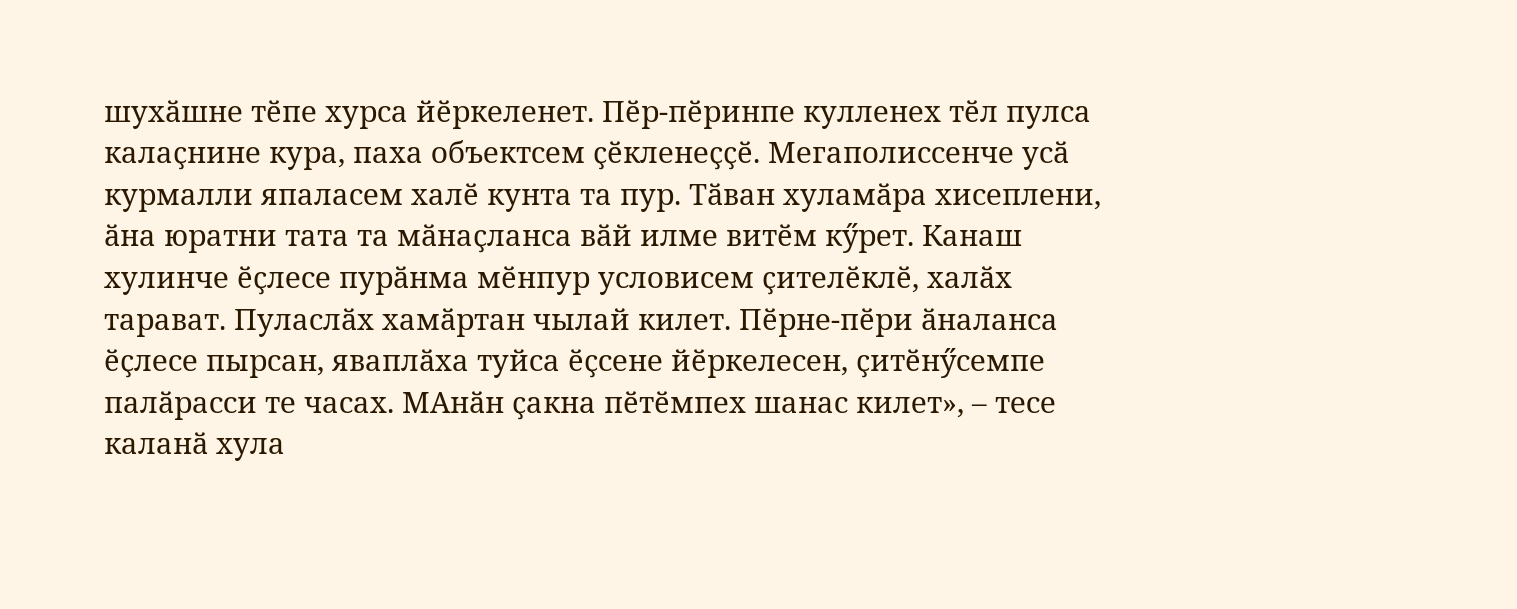шухӑшне тӗпе хурса йӗркеленет. Пӗр-пӗринпе кулленех тӗл пулса калаҫнине кура, паха объектсем ҫӗкленеҫҫӗ. Мегаполиссенче усӑ курмалли япаласем халӗ кунта та пур. Тӑван хуламӑра хисеплени, ӑна юратни тата та мӑнаҫланса вӑй илме витӗм кӳрет. Канаш хулинче ӗҫлесе пурӑнма мӗнпур условисем ҫителӗклӗ, халӑх тарават. Пуласлӑх хамӑртан чылай килет. Пӗрне-пӗри ӑналанса ӗҫлесе пырсан, яваплӑха туйса ӗҫсене йӗркелесен, ҫитӗнӳсемпе палӑрасси те часах. МАнӑн ҫакна пӗтӗмпех шанас килет», – тесе каланӑ хула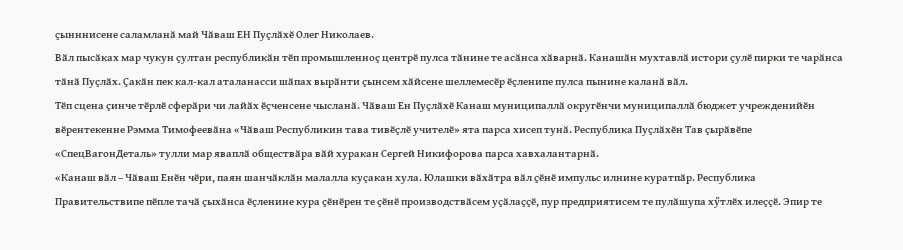ҫынннисене саламланӑ май Чӑваш ЕН Пуҫлӑхӗ Олег Николаев.
Вӑл пысӑках мар чукун ҫултан республикӑн тӗп промышленноҫ центрӗ пулса тӑнине те асӑнса хӑварнӑ. Канашӑн мухтавлӑ истори ҫулӗ пирки те чарӑнса тӑнӑ Пуҫлӑх. Ҫакӑн пек кал-кал аталанасси шӑпах вырӑнти ҫынсем хӑйсене шеллемесӗр ӗҫленипе пулса пынине каланӑ вӑл.
Тӗп сцена ҫинче тӗрлӗ сферӑри чи лайӑх ӗҫченсене чысланӑ. Чӑваш Ен Пуҫлӑхӗ Канаш муниципаллӑ округӗнчи муниципаллӑ бюджет учрежденийӗн вӗрентекенне Рэмма Тимофеевӑна «Чӑваш Республикин тава тивӗҫлӗ учителӗ» ята парса хисеп тунӑ. Республика Пуҫлӑхӗн Тав ҫырӑвӗпе «СпецВагонДеталь» тулли мар яваплӑ обществӑра вӑй хуракан Сергей Никифорова парса хавхалантарнӑ.
«Канаш вӑл – Чӑваш Енӗн чӗри, паян шанчӑклӑн малалла куҫакан хула. Юлашки вӑхӑтра вӑл ҫӗнӗ импульс илнине куратпӑр. Республика Правительствипе пӗпле тачӑ ҫыхӑнса ӗҫленине кура ҫӗнӗрен те ҫӗнӗ производствӑсем уҫӑлаҫҫӗ, пур предприятисем те пулӑшупа хӳтлӗх илеҫҫӗ. Эпир те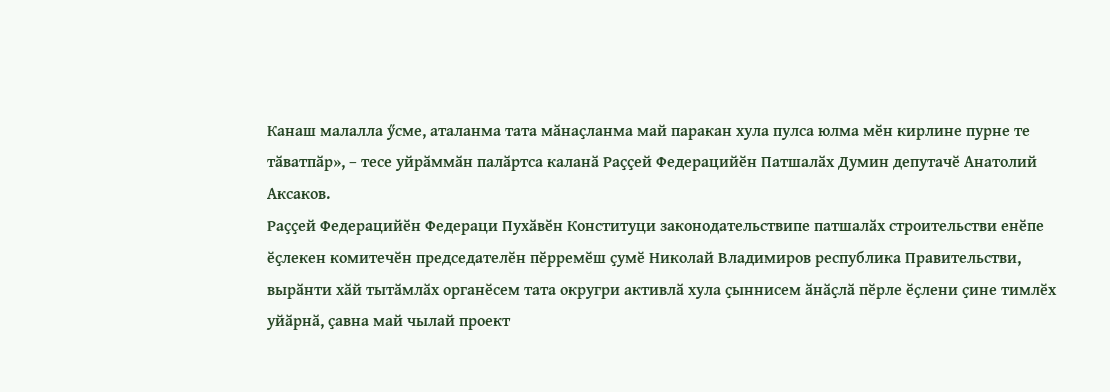Канаш малалла ӳсме, аталанма тата мӑнаҫланма май паракан хула пулса юлма мӗн кирлине пурне те тӑватпӑр», – тесе уйрӑммӑн палӑртса каланӑ Раҫҫей Федерацийӗн Патшалӑх Думин депутачӗ Анатолий Аксаков.
Раҫҫей Федерацийӗн Федераци Пухӑвӗн Конституци законодательствипе патшалӑх строительстви енӗпе ӗҫлекен комитечӗн председателӗн пӗрремӗш ҫумӗ Николай Владимиров республика Правительстви, вырӑнти хӑй тытӑмлӑх органӗсем тата округри активлӑ хула ҫыннисем ӑнӑҫлӑ пӗрле ӗҫлени ҫине тимлӗх уйӑрнӑ, ҫавна май чылай проект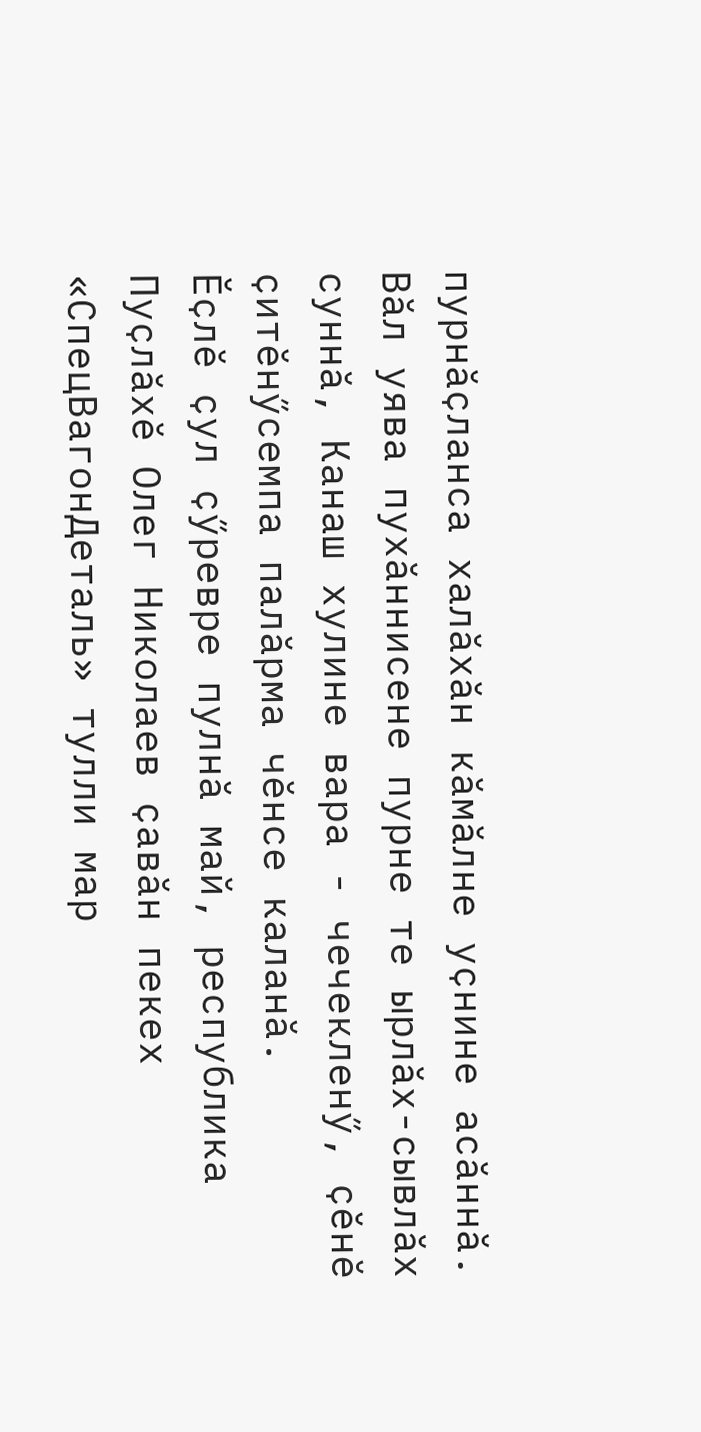пурнӑҫланса халӑхӑн кӑмӑлне уҫнине асӑннӑ. Вӑл уява пухӑннисене пурне те ырлӑх-сывлӑх суннӑ, Канаш хулине вара - чечекленӳ, ҫӗнӗ ҫитӗнӳсемпа палӑрма чӗнсе каланӑ.
Ӗҫлӗ ҫул ҫӳревре пулнӑ май, республика Пуҫлӑхӗ Олег Николаев ҫавӑн пекех «СпецВагонДеталь» тулли мар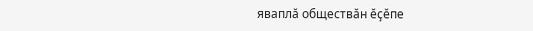яваплӑ обществӑн ӗҫӗпе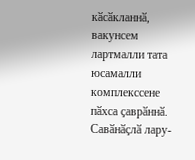кӑсӑкланнӑ, вакунсем лартмалли тата юсамалли комплекссене пӑхса ҫаврӑннӑ. Савӑнӑҫлӑ лару-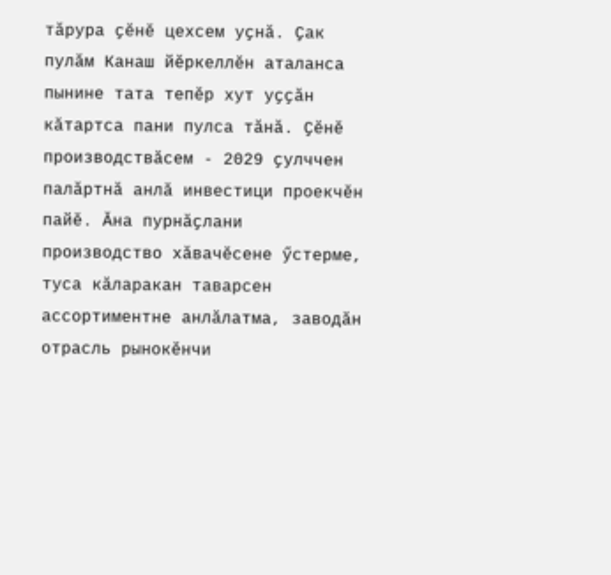тӑрура ҫӗнӗ цехсем уҫнӑ. Ҫак пулӑм Канаш йӗркеллӗн аталанса пынине тата тепӗр хут уҫҫӑн кӑтартса пани пулса тӑнӑ. Ҫӗнӗ производствӑсем - 2029 ҫулччен палӑртнӑ анлӑ инвестици проекчӗн пайӗ. Ӑна пурнӑҫлани производство хӑвачӗсене ӳстерме, туса кӑларакан таварсен ассортиментне анлӑлатма, заводӑн отрасль рынокӗнчи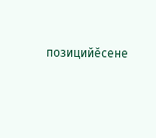позицийӗсене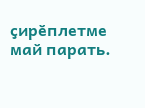ҫирӗплетме май парать.